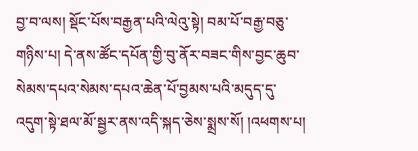བྱ་བ་ལས། སྡོང་པོས་བརྒྱན་པའི་ལེའུ་སྟེ། བམ་པོ་བརྒྱ་བཅུ་གཉིས་པ། དེ་ནས་ཚོང་དཔོན་གྱི་བུ་ནོར་བཟང་གིས་བྱང་ཆུབ་སེམས་དཔའ་སེམས་དཔའ་ཆེན་པོ་བྱམས་པའི་མདུད་དུ་འདུག་སྟེ་ཐལ་མོ་སྦྱར་ནས་འདི་སྐད་ཅེས་སྨྲས་སོ། །འཕགས་པ།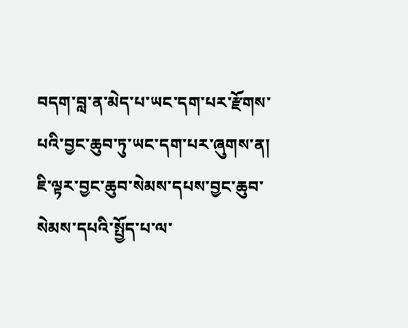བདག་བླ་ན་མེད་པ་ཡང་དག་པར་རྫོགས་པའི་བྱང་ཆུབ་ཏུ་ཡང་དག་པར་ཞུགས་ན། ཇི་ལྟར་བྱང་ཆུབ་སེམས་དཔས་བྱང་ཆུབ་སེམས་དཔའི་སྤྱོད་པ་ལ་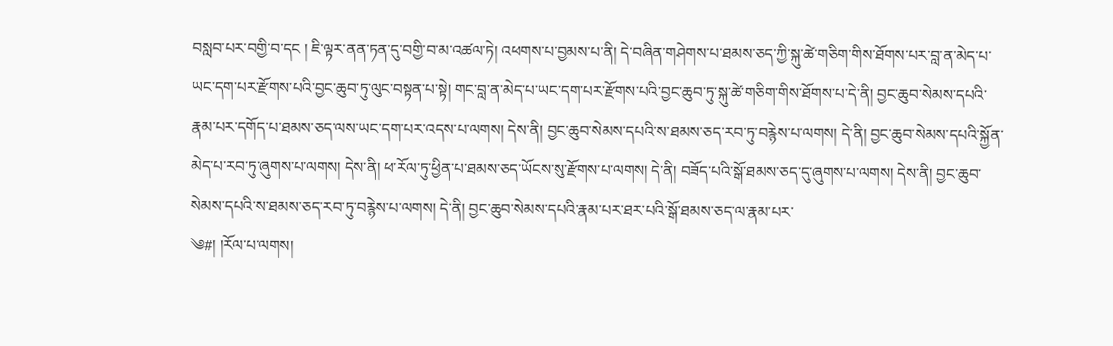བསླབ་པར་བགྱི་བ་དང ། ཇི་ལྟར་ནན་ཏན་དུ་བགྱི་བ་མ་འཚལ་ཏེ། འཕགས་པ་བྱམས་པ་ནི། དེ་བཞིན་གཤེགས་པ་ཐམས་ཅད་ཀྱི་སྐུ་ཚེ་གཅིག་གིས་ཐོགས་པར་བླ་ན་མེད་པ་ཡང་དག་པར་རྫོགས་པའི་བྱང་ཆུབ་ཏུ་ལུང་བསྟན་པ་སྟེ། གང་བླ་ན་མེད་པ་ཡང་དག་པར་རྫོགས་པའི་བྱང་ཆུབ་ཏུ་སྐུ་ཚེ་གཅིག་གིས་ཐོགས་པ་དེ་ནི། བྱང་ཆུབ་སེམས་དཔའི་རྣམ་པར་དགོད་པ་ཐམས་ཅད་ལས་ཡང་དག་པར་འདས་པ་ལགས། དེས་ནི། བྱང་ཆུབ་སེམས་དཔའི་ས་ཐམས་ཅད་རབ་ཏུ་བརྙེས་པ་ལགས། དེ་ནི། བྱང་ཆུབ་སེམས་དཔའི་སྐྱོན་མེད་པ་རབ་ཏུ་ཞུགས་པ་ལགས། དེས་ནི། ཕ་རོལ་ཏུ་ཕྱིན་པ་ཐམས་ཅད་ཡོངས་སུ་རྫོགས་པ་ལགས། དེ་ནི། བཟོད་པའི་སྒོ་ཐམས་ཅད་དུ་ཞུགས་པ་ལགས། དེས་ནི། བྱང་ཆུབ་སེམས་དཔའི་ས་ཐམས་ཅད་རབ་ཏུ་བརྙེས་པ་ལགས། དེ་ནི། བྱང་ཆུབ་སེམས་དཔའི་རྣམ་པར་ཐར་པའི་སྒོ་ཐམས་ཅད་ལ་རྣམ་པར་
༄#། །རོལ་པ་ལགས།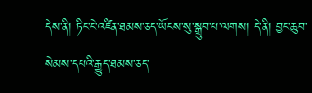དེས་ནི། ཏིང་ངེ་འཛིན་ཐམས་ཅད་ཡོངས་སུ་སྒྲུབ་པ་ལགས། དེ་ནི། བྱང་ཆུབ་སེམས་དཔའི་རྒྱུད་ཐམས་ཅད་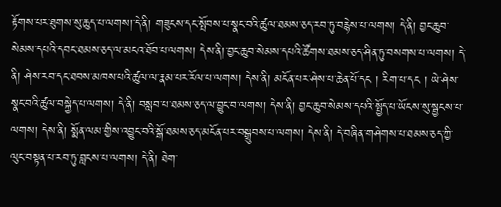རྟོགས་པར་ཐུགས་སུ་ཆུད་པ་ལགས།་དེ་ནི། གཟུངས་དང་སྤོབས་པ་སྣང་བའི་ཚུལ་ཐམས་ཅད་རབ་ཏུ་བརྙེས་པ་ལགས། དེ་ནི། བྱང་ཆུབ་སེམས་དཔའི་དབང་ཐམས་ཅད་ལ་མངའ་ཐོབ་པ་ལགས། དེས་ནི།་བྱང་ཆུབ་སེམས་དཔའི་ཚོགས་ཐམས་ཅད་ཤིན་ཏུ་བསགས་པ་ལགས། དེ་ནི། ཤེས་རབ་དང་ཐབས་མཁས་པའི་ཚུལ་ལ་རྣམ་པར་རོལ་པ་ལགས། དེས་ནི། མངོན་པར་ཤེས་པ་ཆེན་པོ་དང ། རིག་པ་དང ། ཡེ་ཤེས་སྣང་བའི་ཚུལ་བསྐྱེད་པ་ལགས། དེ་ནི། བསླབ་པ་ཐམས་ཅད་ལ་བྱུང་བ་ལགས། དེས་ནི། བྱང་ཆུབ་སེམས་དཔའི་སྤྱོད་པ་ཡོངས་སུ་སྦྱངས་པ་ལགས། དེས་ནི། སྨོན་ལམ་གྱིས་འབྱུང་བའི་སྒོ་ཐམས་ཅད་མངོན་པར་བསྒྲུབས་པ་ལགས། དེས་ནི། དེ་བཞིན་གཤེགས་པ་ཐམས་ཅད་ཀྱི་ལུང་བསྟན་པ་རབ་ཏུ་བླངས་པ་ལགས། དེ་ནི། ཐེག་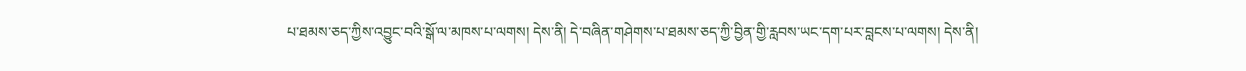པ་ཐམས་ཅད་ཀྱིས་འབྱུང་བའི་སྒོ་ལ་མཁས་པ་ལགས། དེས་ནི། དེ་བཞིན་གཤེགས་པ་ཐམས་ཅད་ཀྱི་བྱིན་གྱི་རླབས་ཡང་དག་པར་བླངས་པ་ལགས། དེས་ནི།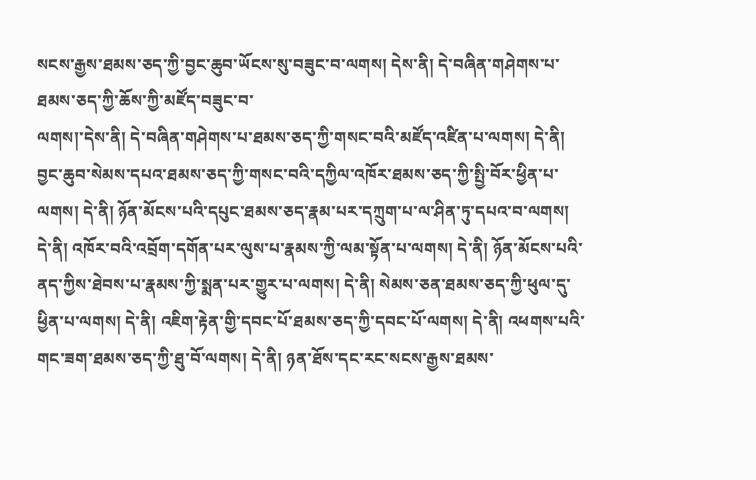སངས་རྒྱས་ཐམས་ཅད་ཀྱི་བྱང་ཆུབ་ཡོངས་སུ་བཟུང་བ་ལགས། དེས་ནི། དེ་བཞིན་གཤེགས་པ་ཐམས་ཅད་ཀྱི་ཆོས་ཀྱི་མཛོད་བཟུང་བ་
ལགས།་དེས་ནི། དེ་བཞིན་གཤེགས་པ་ཐམས་ཅད་ཀྱི་གསང་བའི་མཛོད་འཛིན་པ་ལགས། དེ་ནི། བྱང་ཆུབ་སེམས་དཔའ་ཐམས་ཅད་ཀྱི་གསང་བའི་དཀྱིལ་འཁོར་ཐམས་ཅད་ཀྱི་སྤྱི་བོར་ཕྱིན་པ་ལགས། དེ་ནི། ཉོན་མོངས་པའི་དཔུང་ཐམས་ཅད་རྣམ་པར་དཀྲུག་པ་ལ་ཤིན་ཏུ་དཔའ་བ་ལགས། དེ་ནི། འཁོར་བའི་འབྲོག་དགོན་པར་ལུས་པ་རྣམས་ཀྱི་ལམ་སྟོན་པ་ལགས། དེ་ནི། ཉོན་མོངས་པའི་ནད་ཀྱིས་ཐེབས་པ་རྣམས་ཀྱི་སྨན་པར་གྱུར་པ་ལགས། དེ་ནི། སེམས་ཅན་ཐམས་ཅད་ཀྱི་ཕུལ་དུ་ཕྱིན་པ་ལགས། དེ་ནི། འཇིག་རྟེན་གྱི་དབང་པོ་ཐམས་ཅད་ཀྱི་དབང་པོ་ལགས། དེ་ནི། འཕགས་པའི་གང་ཟག་ཐམས་ཅད་ཀྱི་ཐུ་བོ་ལགས། དེ་ནི། ཉན་ཐོས་དང་རང་སངས་རྒྱས་ཐམས་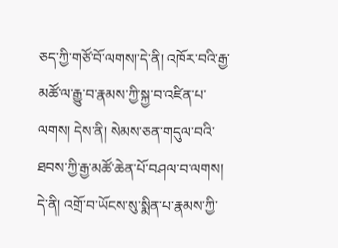ཅད་ཀྱི་གཙོ་བོ་ལགས།་དེ་ནི། འཁོར་བའི་རྒྱ་མཚོ་ལ་རྒྱུ་བ་རྣམས་ཀྱི་སྐྱ་བ་འཛིན་པ་ལགས། དེས་ནི། སེམས་ཅན་གདུལ་བའི་ཐབས་ཀྱི་རྒྱ་མཚོ་ཆེན་པོ་བཤལ་བ་ལགས། དེ་ནི། འགྲོ་བ་ཡོངས་སུ་སྨིན་པ་རྣམས་ཀྱི་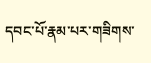དབང་པོ་རྣམ་པར་གཟིགས་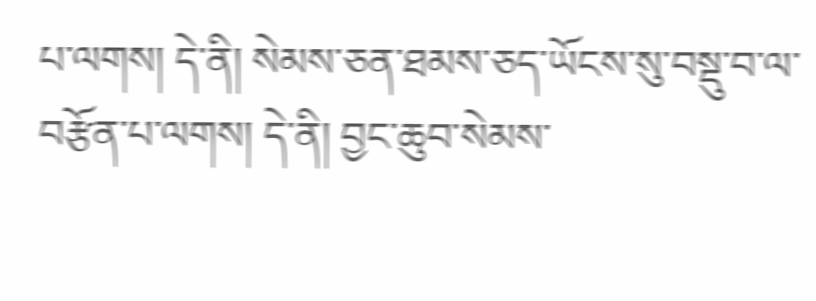པ་ལགས། དེ་ནི། སེམས་ཅན་ཐམས་ཅད་ཡོངས་སུ་བསྡུ་བ་ལ་བརྩོན་པ་ལགས། དེ་ནི། བྱང་ཆུབ་སེམས་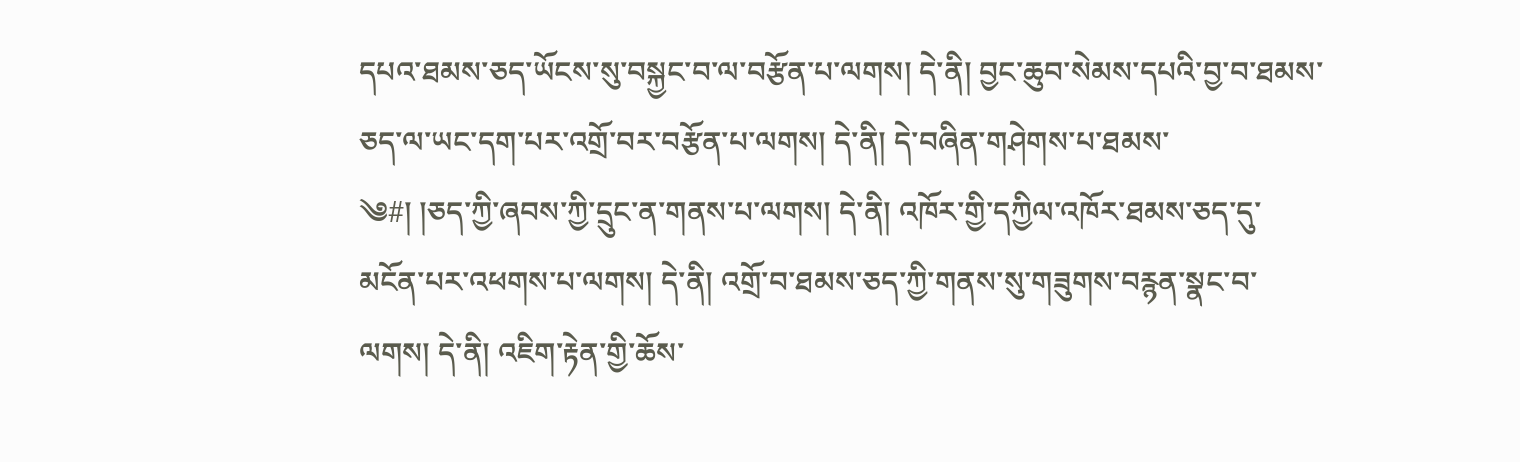དཔའ་ཐམས་ཅད་ཡོངས་སུ་བསྐྱང་བ་ལ་བརྩོན་པ་ལགས། དེ་ནི། བྱང་ཆུབ་སེམས་དཔའི་བྱ་བ་ཐམས་ཅད་ལ་ཡང་དག་པར་འགྲོ་བར་བརྩོན་པ་ལགས། དེ་ནི། དེ་བཞིན་གཤེགས་པ་ཐམས་
༄#། །ཅད་ཀྱི་ཞབས་ཀྱི་དྲུང་ན་གནས་པ་ལགས། དེ་ནི། འཁོར་གྱི་དཀྱིལ་འཁོར་ཐམས་ཅད་དུ་མངོན་པར་འཕགས་པ་ལགས། དེ་ནི། འགྲོ་བ་ཐམས་ཅད་ཀྱི་གནས་སུ་གཟུགས་བརྙན་སྣང་བ་ལགས། དེ་ནི། འཇིག་རྟེན་གྱི་ཆོས་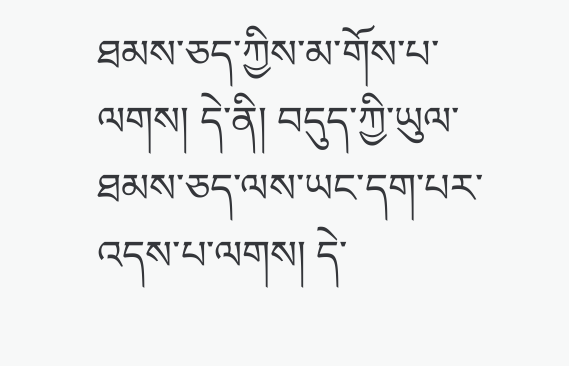ཐམས་ཅད་ཀྱིས་མ་གོས་པ་ལགས། དེ་ནི། བདུད་ཀྱི་ཡུལ་ཐམས་ཅད་ལས་ཡང་དག་པར་འདས་པ་ལགས། དེ་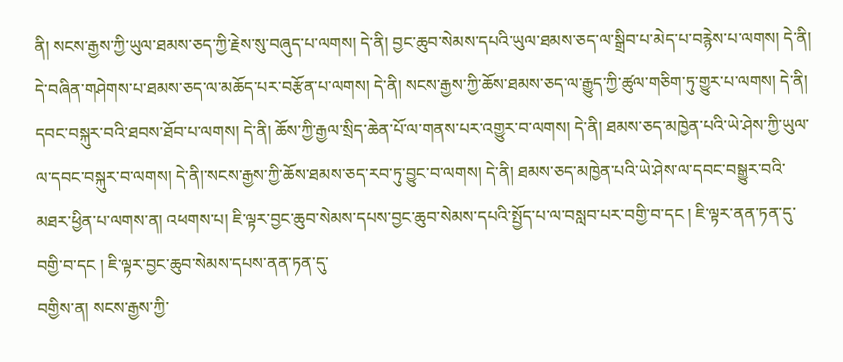ནི། སངས་རྒྱས་ཀྱི་ཡུལ་ཐམས་ཅད་ཀྱི་རྗེས་སུ་བཞུད་པ་ལགས། དེ་ནི། བྱང་ཆུབ་སེམས་དཔའི་ཡུལ་ཐམས་ཅད་ལ་སྒྲིབ་པ་མེད་པ་བརྙེས་པ་ལགས། དེ་ནི། དེ་བཞིན་གཤེགས་པ་ཐམས་ཅད་ལ་མཆོད་པར་བརྩོན་པ་ལགས། དེ་ནི། སངས་རྒྱས་ཀྱི་ཆོས་ཐམས་ཅད་ལ་རྒྱུད་ཀྱི་ཚུལ་གཅིག་ཏུ་གྱུར་པ་ལགས། དེ་ནི། དབང་བསྐུར་བའི་ཐབས་ཐོབ་པ་ལགས། དེ་ནི། ཆོས་ཀྱི་རྒྱལ་སྲིད་ཆེན་པོ་ལ་གནས་པར་འགྱུར་བ་ལགས། དེ་ནི། ཐམས་ཅད་མཁྱེན་པའི་ཡེ་ཤེས་ཀྱི་ཡུལ་ལ་དབང་བསྐུར་བ་ལགས། དེ་ནི།་སངས་རྒྱས་ཀྱི་ཆོས་ཐམས་ཅད་རབ་ཏུ་བྱུང་བ་ལགས། དེ་ནི། ཐམས་ཅད་མཁྱེན་པའི་ཡེ་ཤེས་ལ་དབང་བསྒྱུར་བའི་མཐར་ཕྱིན་པ་ལགས་ན། འཕགས་པ། ཇི་ལྟར་བྱང་ཆུབ་སེམས་དཔས་བྱང་ཆུབ་སེམས་དཔའི་སྤྱོད་པ་ལ་བསླབ་པར་བགྱི་བ་དང ། ཇི་ལྟར་ནན་ཏན་དུ་བགྱི་བ་དང ། ཇི་ལྟར་བྱང་ཆུབ་སེམས་དཔས་ནན་ཏན་དུ་
བགྱིས་ན། སངས་རྒྱས་ཀྱི་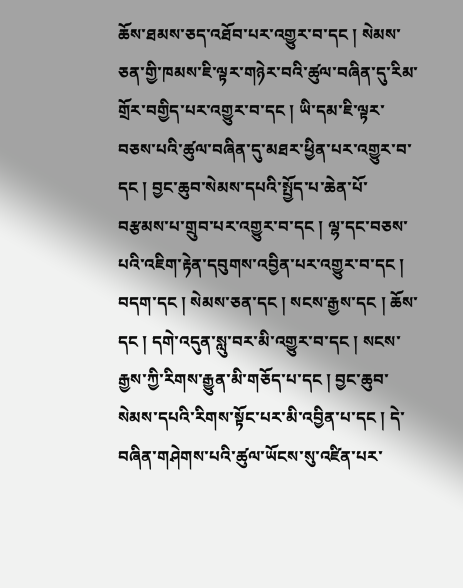ཆོས་ཐམས་ཅད་འཐོབ་པར་འགྱུར་བ་དང ། སེམས་ཅན་གྱི་ཁམས་ཇི་ལྟར་གཉེར་བའི་ཚུལ་བཞིན་དུ་རིམ་གྲོར་བགྱིད་པར་འགྱུར་བ་དང ། ཡི་དམ་ཇི་ལྟར་བཅས་པའི་ཚུལ་བཞིན་དུ་མཐར་ཕྱིན་པར་འགྱུར་བ་དང ། བྱང་ཆུབ་སེམས་དཔའི་སྤྱོད་པ་ཆེན་པོ་བརྩམས་པ་གྲུབ་པར་འགྱུར་བ་དང ། ལྷ་དང་བཅས་པའི་འཇིག་རྟེན་དབུགས་འབྱིན་པར་འགྱུར་བ་དང ། བདག་དང ། སེམས་ཅན་དང ། སངས་རྒྱས་དང ། ཆོས་དང ། དགེ་འདུན་སླུ་བར་མི་འགྱུར་བ་དང ། སངས་རྒྱས་ཀྱི་རིགས་རྒྱུན་མི་གཅོད་པ་དང ། བྱང་ཆུབ་སེམས་དཔའི་རིགས་སྟོང་པར་མི་འབྱིན་པ་དང ། དེ་བཞིན་གཤེགས་པའི་ཚུལ་ཡོངས་སུ་འཛིན་པར་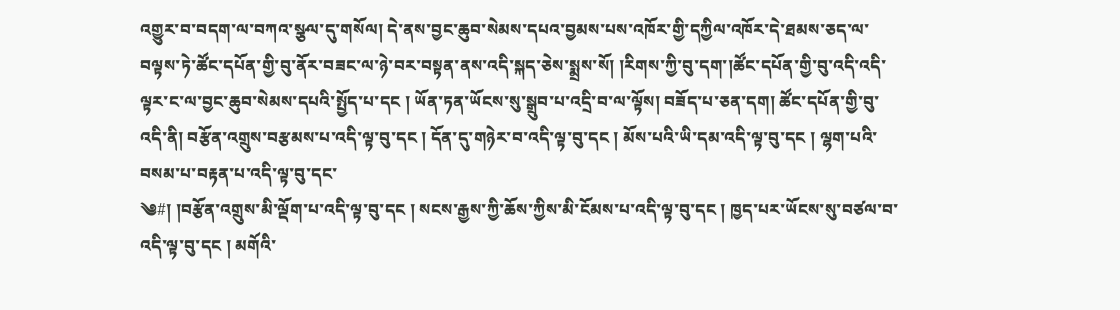འགྱུར་བ་བདག་ལ་བཀའ་སྩལ་དུ་གསོལ། དེ་ནས་བྱང་ཆུབ་སེམས་དཔའ་བྱམས་པས་འཁོར་གྱི་དཀྱིལ་འཁོར་དེ་ཐམས་ཅད་ལ་བལྟས་ཏེ་ཚོང་དཔོན་གྱི་བུ་ནོར་བཟང་ལ་ཉེ་བར་བསྟན་ནས་འདི་སྐད་ཅེས་སྨྲས་སོ། །རིགས་ཀྱི་བུ་དག་།ཚོང་དཔོན་གྱི་བུ་འདི་འདི་ལྟར་ང་ལ་བྱང་ཆུབ་སེམས་དཔའི་སྤྱོད་པ་དང ། ཡོན་ཏན་ཡོངས་སུ་སྒྲུབ་པ་འདྲི་བ་ལ་ལྟོས། བཟོད་པ་ཅན་དག། ཚོང་དཔོན་གྱི་བུ་འདི་ནི། བརྩོན་འགྲུས་བརྩམས་པ་འདི་ལྟ་བུ་དང ། དོན་དུ་གཉེར་བ་འདི་ལྟ་བུ་དང ། མོས་པའི་ཡི་དམ་འདི་ལྟ་བུ་དང ། ལྷག་པའི་བསམ་པ་བརྟན་པ་འདི་ལྟ་བུ་དང་
༄#། །བརྩོན་འགྲུས་མི་ལྡོག་པ་འདི་ལྟ་བུ་དང ། སངས་རྒྱས་ཀྱི་ཆོས་ཀྱིས་མི་ངོམས་པ་འདི་ལྟ་བུ་དང ། ཁྱད་པར་ཡོངས་སུ་བཙལ་བ་འདི་ལྟ་བུ་དང ། མགོའི་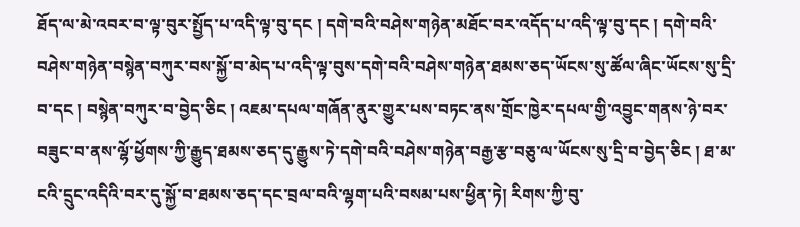ཐོད་ལ་མེ་འབར་བ་ལྟ་བུར་སྤྱོད་པ་འདི་ལྟ་བུ་དང ། དགེ་བའི་བཤེས་གཉེན་མཐོང་བར་འདོད་པ་འདི་ལྟ་བུ་དང ། དགེ་བའི་བཤེས་གཉེན་བསྙེན་བཀུར་བས་སྐྱོ་བ་མེད་པ་འདི་ལྟ་བུས་དགེ་བའི་བཤེས་གཉེན་ཐམས་ཅད་ཡོངས་སུ་ཚོལ་ཞིང་ཡོངས་སུ་དྲི་བ་དང ། བསྙེན་བཀུར་བ་བྱེད་ཅིང ། འཇམ་དཔལ་གཞོན་ནུར་གྱུར་པས་བཏང་ནས་གྲོང་ཁྱེར་དཔལ་གྱི་འབྱུང་གནས་ཉེ་བར་བཟུང་བ་ནས་ལྷོ་ཕྱོགས་ཀྱི་རྒྱུད་ཐམས་ཅད་དུ་རྒྱུས་ཏེ་དགེ་བའི་བཤེས་གཉེན་བརྒྱ་རྩ་བཅུ་ལ་ཡོངས་སུ་དྲི་བ་བྱེད་ཅིང ། ཐ་མ་ངའི་དྲུང་འདིའི་བར་དུ་སྐྱོ་བ་ཐམས་ཅད་དང་བྲལ་བའི་ལྷག་པའི་བསམ་པས་ཕྱིན་ཏེ། རིགས་ཀྱི་བུ་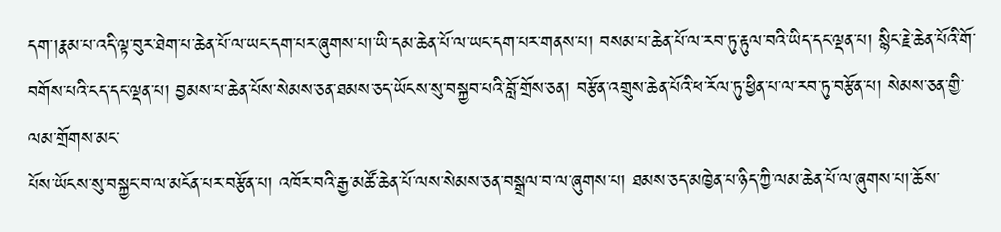དག་།རྣམ་པ་འདི་ལྟ་བུར་ཐེག་པ་ཆེན་པོ་ལ་ཡང་དག་པར་ཞུགས་པ།་ཡི་དམ་ཆེན་པོ་ལ་ཡང་དག་པར་གནས་པ། བསམ་པ་ཆེན་པོ་ལ་རབ་ཏུ་རྟུལ་བའི་ཡིད་དང་ལྡན་པ། སྙིང་རྗེ་ཆེན་པོའི་གོ་བགོས་པའི་ངད་དང་ལྡན་པ། བྱམས་པ་ཆེན་པོས་སེམས་ཅན་ཐམས་ཅད་ཡོངས་སུ་བསྐྱབ་པའི་བློ་གྲོས་ཅན། བརྩོན་འགྲུས་ཆེན་པོའི་ཕ་རོལ་ཏུ་ཕྱིན་པ་ལ་རབ་ཏུ་བརྩོན་པ། སེམས་ཅན་གྱི་ལམ་གྲོགས་མང་
པོས་ཡོངས་སུ་བསྐྱང་བ་ལ་མངོན་པར་བརྩོན་པ། འཁོར་བའི་རྒྱ་མཚོ་ཆེན་པོ་ལས་སེམས་ཅན་བསྒྲལ་བ་ལ་ཞུགས་པ། ཐམས་ཅད་མཁྱེན་པ་ཉིད་ཀྱི་ལམ་ཆེན་པོ་ལ་ཞུགས་པ།་ཆོས་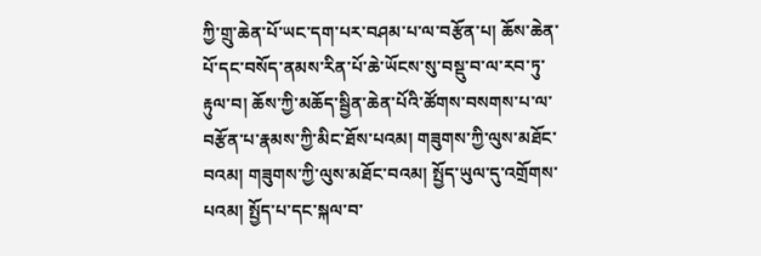ཀྱི་གྲུ་ཆེན་པོ་ཡང་དག་པར་བཤམ་པ་ལ་བརྩོན་པ། ཆོས་ཆེན་པོ་དང་བསོད་ནམས་རིན་པོ་ཆེ་ཡོངས་སུ་བསྡུ་བ་ལ་རབ་ཏུ་རྟུལ་བ། ཆོས་ཀྱི་མཆོད་སྦྱིན་ཆེན་པོའི་ཚོགས་བསགས་པ་ལ་བརྩོན་པ་རྣམས་ཀྱི་མིང་ཐོས་པའམ། གཟུགས་ཀྱི་ལུས་མཐོང་བའམ། གཟུགས་ཀྱི་ལུས་མཐོང་བའམ། སྤྱོད་ཡུལ་དུ་འགྲོགས་པའམ། སྤྱོད་པ་དང་སྐལ་བ་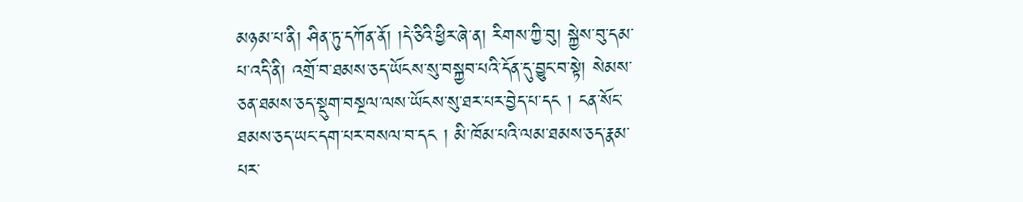མཉམ་པ་ནི། ཤིན་ཏུ་དཀོན་ནོ། །དེ་ཅིའི་ཕྱིར་ཞེ་ན། རིགས་ཀྱི་བུ། སྐྱེས་བུ་དམ་པ་འདི་ནི། འགྲོ་བ་ཐམས་ཅད་ཡོངས་སུ་བསྐྱབ་པའི་དོན་དུ་བྱུང་བ་སྟེ། སེམས་ཅན་ཐམས་ཅད་སྡུག་བསྔལ་ལས་ཡོངས་སུ་ཐར་པར་བྱེད་པ་དང ། ངན་སོང་ཐམས་ཅད་ཡང་དག་པར་བསལ་བ་དང ། མི་ཁོམ་པའི་ལམ་ཐམས་ཅད་རྣམ་པར་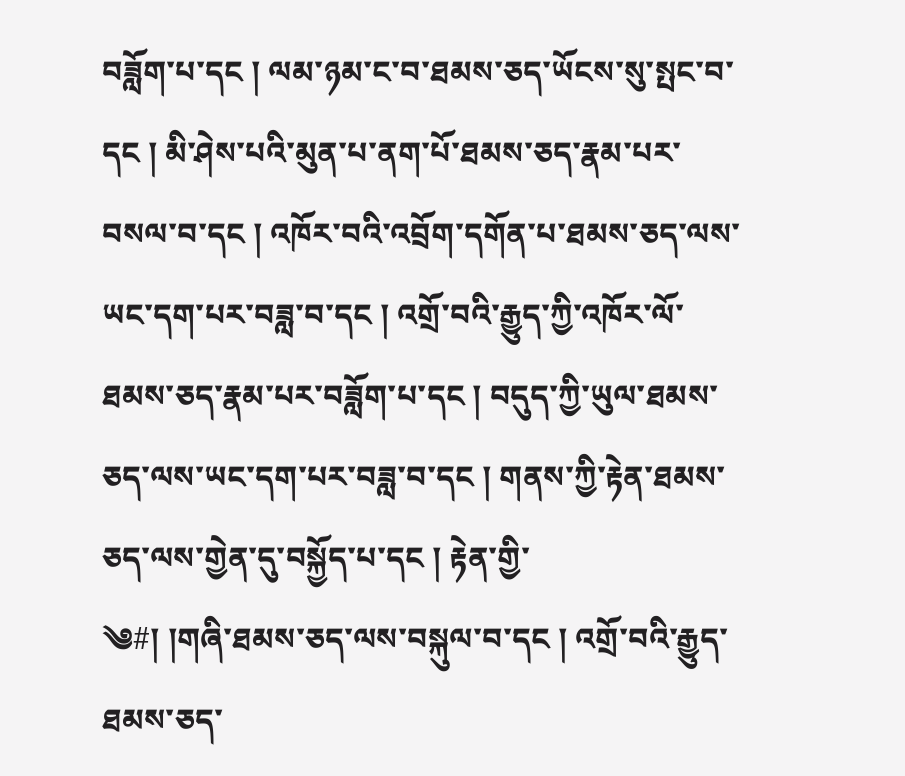བཟློག་པ་དང ། ལམ་ཉམ་ང་བ་ཐམས་ཅད་ཡོངས་སུ་སྤང་བ་དང ། མི་ཤེས་པའི་མུན་པ་ནག་པོ་ཐམས་ཅད་རྣམ་པར་བསལ་བ་དང ། འཁོར་བའི་འབྲོག་དགོན་པ་ཐམས་ཅད་ལས་ཡང་དག་པར་བཟླ་བ་དང ། འགྲོ་བའི་རྒྱུད་ཀྱི་འཁོར་ལོ་ཐམས་ཅད་རྣམ་པར་བཟློག་པ་དང ། བདུད་ཀྱི་ཡུལ་ཐམས་ཅད་ལས་ཡང་དག་པར་བཟླ་བ་དང ། གནས་ཀྱི་རྟེན་ཐམས་ཅད་ལས་གྱེན་དུ་བསྐྱོད་པ་དང ། རྟེན་གྱི་
༄#། །གཞི་ཐམས་ཅད་ལས་བསྐུལ་བ་དང ། འགྲོ་བའི་རྒྱུད་ཐམས་ཅད་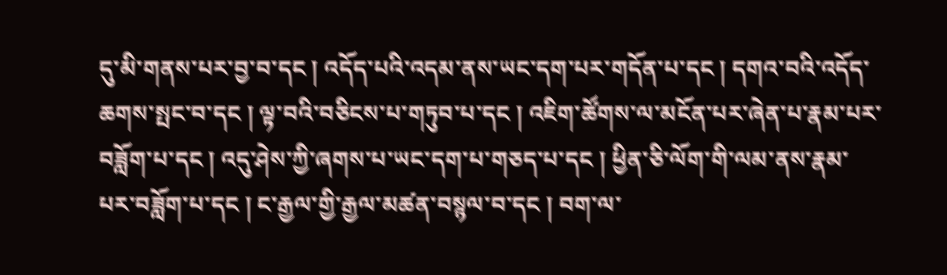དུ་མི་གནས་པར་བྱ་བ་དང ། འདོད་པའི་འདམ་ནས་ཡང་དག་པར་གདོན་པ་དང ། དགའ་བའི་འདོད་ཆགས་སྤང་བ་དང ། ལྟ་བའི་བཅིངས་པ་གཏུབ་པ་དང ། འཇིག་ཚོགས་ལ་མངོན་པར་ཞེན་པ་རྣམ་པར་བཟློག་པ་དང ། འདུ་ཤེས་ཀྱི་ཞགས་པ་ཡང་དག་པ་གཅད་པ་དང ། ཕྱིན་ཅི་ལོག་གི་ལམ་ནས་རྣམ་པར་བཟློག་པ་དང ། ང་རྒྱལ་གྱི་རྒྱལ་མཚན་བསྙལ་བ་དང ། བག་ལ་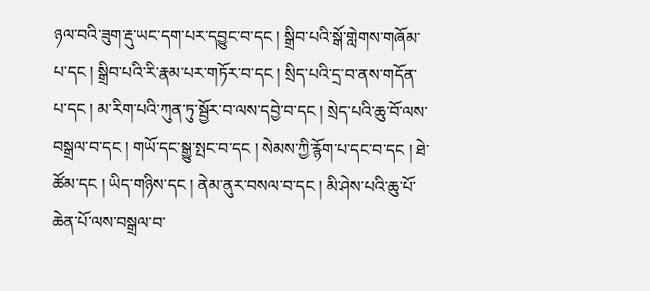ཉལ་བའི་ཟུག་རྡུ་ཡང་དག་པར་དབྱུང་བ་དང ། སྒྲིབ་པའི་སྒོ་གླེགས་གཞོམ་པ་དང ། སྒྲིབ་པའི་རི་རྣམ་པར་གཏོར་བ་དང ། སྲིད་པའི་དྲ་བ་ནས་གདོན་པ་དང ། མ་རིག་པའི་ཀུན་ཏུ་སྦྱོར་བ་ལས་དབྱེ་བ་དང ། སྲེད་པའི་ཆུ་བོ་ལས་བསྒྲལ་བ་དང ། གཡོ་དང་སྒྱུ་སྤང་བ་དང ། སེམས་ཀྱི་རྙོག་པ་དང་བ་དང ། ཐེ་ཚོམ་དང ། ཡིད་གཉིས་དང ། ནེམ་ནུར་བསལ་བ་དང ། མི་ཤེས་པའི་ཆུ་པོ་ཆེན་པོ་ལས་བསྒྲལ་བ་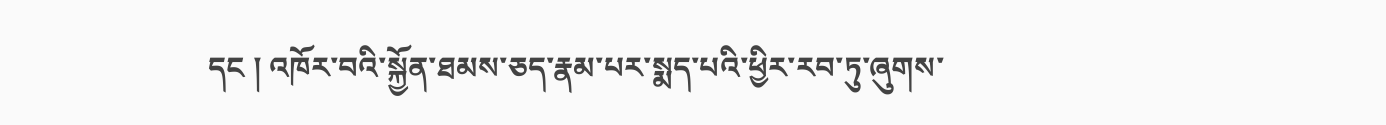དང ། འཁོར་བའི་སྐྱོན་ཐམས་ཅད་རྣམ་པར་སྨད་པའི་ཕྱིར་རབ་ཏུ་ཞུགས་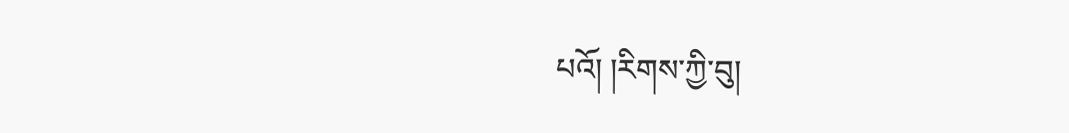པའོ། །རིགས་ཀྱི་བུ།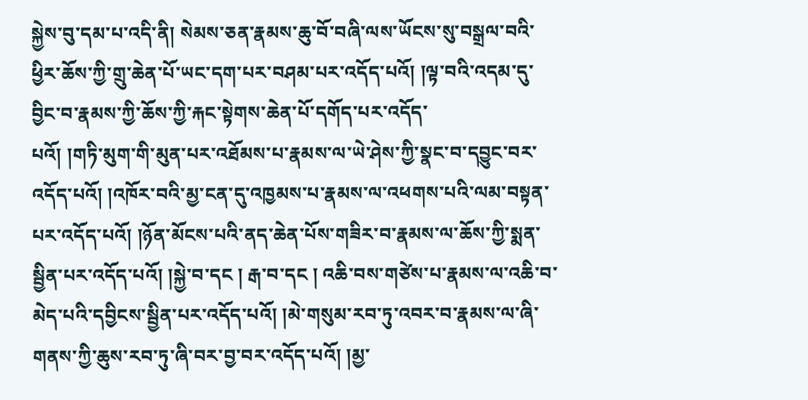སྐྱེས་བུ་དམ་པ་འདི་ནི། སེམས་ཅན་རྣམས་ཆུ་བོ་བཞི་ལས་ཡོངས་སུ་བསྒྲལ་བའི་ཕྱིར་ཆོས་ཀྱི་གྲུ་ཆེན་པོ་ཡང་དག་པར་བཤམ་པར་འདོད་པའོ། །ལྟ་བའི་འདམ་དུ་བྱིང་བ་རྣམས་ཀྱི་ཆོས་ཀྱི་རྐང་སྟེགས་ཆེན་པོ་དགོད་པར་འདོད་
པའོ། །གཏི་མུག་གི་མུན་པར་འཐོམས་པ་རྣམས་ལ་ཡེ་ཤེས་ཀྱི་སྣང་བ་དབྱུང་བར་འདོད་པའོ། །འཁོར་བའི་མྱ་ངན་དུ་འཁྱམས་པ་རྣམས་ལ་འཕགས་པའི་ལམ་བསྟན་པར་འདོད་པའོ། །ཉོན་མོངས་པའི་ནད་ཆེན་པོས་གཟིར་བ་རྣམས་ལ་ཆོས་ཀྱི་སྨན་སྦྱིན་པར་འདོད་པའོ། །སྐྱེ་བ་དང ། རྒ་བ་དང ། འཆི་བས་གཙེས་པ་རྣམས་ལ་འཆི་བ་མེད་པའི་དབྱིངས་སྦྱིན་པར་འདོད་པའོ། །མེ་གསུམ་རབ་ཏུ་འབར་བ་རྣམས་ལ་ཞི་གནས་ཀྱི་ཆུས་རབ་ཏུ་ཞི་བར་བྱ་བར་འདོད་པའོ། །མྱ་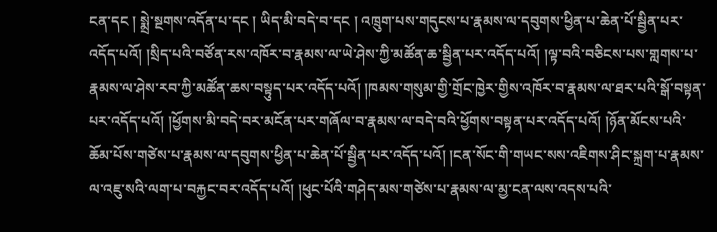ངན་དང ། སྨྲེ་སྔགས་འདོན་པ་དང ། ཡིད་མི་བདེ་བ་དང ། འཁྲུག་པས་གདུངས་པ་རྣམས་ལ་དབུགས་ཕྱིན་པ་ཆེན་པོ་སྦྱིན་པར་འདོད་པའོ། །སྲིད་པའི་བཙོན་རས་འཁོར་བ་རྣམས་ལ་ཡེ་ཤེས་ཀྱི་མཚོན་ཆ་སྦྱིན་པར་འདོད་པའོ། །ལྟ་བའི་བཅིངས་པས་གླགས་པ་རྣམས་ལ་ཤེས་རབ་ཀྱི་མཚོན་ཆས་བསྟུད་པར་འདོད་པའོ། །ཁམས་གསུམ་གྱི་གྲོང་ཁྱེར་གྱིས་འཁོར་བ་རྣམས་ལ་ཐར་པའི་སྒོ་བསྟན་པར་འདོད་པའོ། །ཕྱོགས་མི་བདེ་བར་མངོན་པར་གཞོལ་བ་རྣམས་ལ་བདེ་བའི་ཕྱོགས་བསྟན་པར་འདོད་པའོ། །ཉོན་མོངས་པའི་ཆོམ་པོས་གཙེས་པ་རྣམས་ལ་དབུགས་ཕྱིན་པ་ཆེན་པོ་སྦྱིན་པར་འདོད་པའོ། །ངན་སོང་གི་གཡང་སས་འཇིགས་ཤིང་སྐྲག་པ་རྣམས་ལ་འཇུ་སའི་ལག་པ་བརྐྱང་བར་འདོད་པའོ། །ཕུང་པོའི་གཤེད་མས་གཙེས་པ་རྣམས་ལ་མྱ་ངན་ལས་འདས་པའི་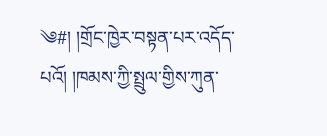༄#། །གྲོང་ཁྱེར་བསྟན་པར་འདོད་པའོ། །ཁམས་ཀྱི་སྤྲུལ་གྱིས་ཀུན་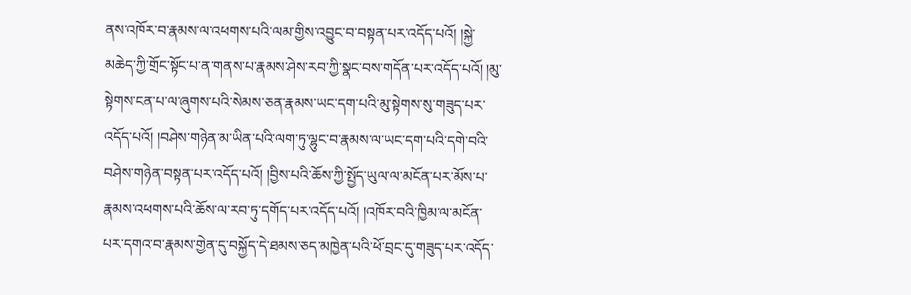ནས་འཁོར་བ་རྣམས་ལ་འཕགས་པའི་ལམ་གྱིས་འབྱུང་བ་བསྟན་པར་འདོད་པའོ། །སྐྱེ་མཆེད་ཀྱི་གྲོང་སྟོང་པ་ན་གནས་པ་རྣམས་ཤེས་རབ་ཀྱི་སྣང་བས་གདོན་པར་འདོད་པའོ། །མུ་སྟེགས་ངན་པ་ལ་ཞུགས་པའི་སེམས་ཅན་རྣམས་ཡང་དག་པའི་མུ་སྟེགས་སུ་གཟུད་པར་འདོད་པའོ། །བཤེས་གཉེན་མ་ཡིན་པའི་ལག་ཏུ་ལྷུང་བ་རྣམས་ལ་ཡང་དག་པའི་དགེ་བའི་བཤེས་གཉེན་བསྟན་པར་འདོད་པའོ། །བྱིས་པའི་ཆོས་ཀྱི་སྤྱོད་ཡུལ་ལ་མངོན་པར་མོས་པ་རྣམས་འཕགས་པའི་ཆོས་ལ་རབ་ཏུ་དགོད་པར་འདོད་པའོ། །འཁོར་བའི་ཁྱིམ་ལ་མངོན་པར་དགའ་བ་རྣམས་གྱེན་དུ་བསྐྱོད་དེ་ཐམས་ཅད་མཁྱེན་པའི་ཕོ་བྲང་དུ་གཟུད་པར་འདོད་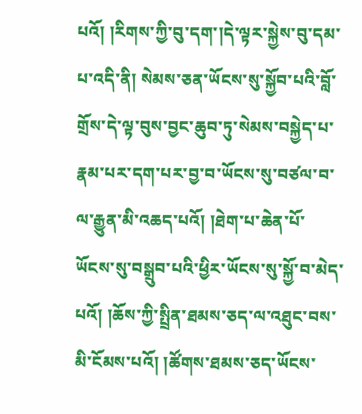པའོ། །རིགས་ཀྱི་བུ་དག་།དེ་ལྟར་སྐྱེས་བུ་དམ་པ་འདི་ནི། སེམས་ཅན་ཡོངས་སུ་སྐྱོབ་པའི་བློ་གྲོས་དེ་ལྟ་བུས་བྱང་ཆུབ་ཏུ་སེམས་བསྐྱེད་པ་རྣམ་པར་དག་པར་བྱ་བ་ཡོངས་སུ་བཙལ་བ་ལ་རྒྱུན་མི་འཆད་པའོ། །ཐེག་པ་ཆེན་པོ་ཡོངས་སུ་བསྒྲུབ་པའི་ཕྱིར་ཡོངས་སུ་སྐྱོ་བ་མེད་པའོ། །ཆོས་ཀྱི་སྤྲིན་ཐམས་ཅད་ལ་འཐུང་བས་མི་ངོམས་པའོ། །ཚོགས་ཐམས་ཅད་ཡོངས་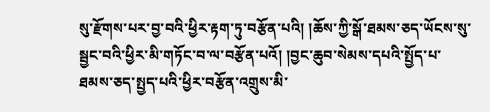སུ་རྫོགས་པར་བྱ་བའི་ཕྱིར་རྟག་ཏུ་བརྩོན་པའི། །ཆོས་ཀྱི་སྒོ་ཐམས་ཅད་ཡོངས་སུ་སྦྱང་བའི་ཕྱིར་མི་གཏོང་བ་ལ་བརྩོན་པའོ། །བྱང་ཆུབ་སེམས་དཔའི་སྤྱོད་པ་
ཐམས་ཅད་སྤྱད་པའི་ཕྱིར་བརྩོན་འགྲུས་མི་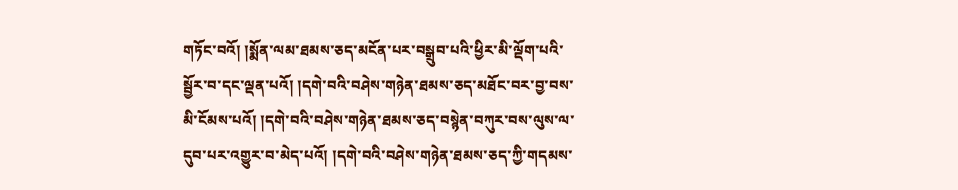གཏོང་བའོ། །སྨོན་ལམ་ཐམས་ཅད་མངོན་པར་བསྒྲུབ་པའི་ཕྱིར་མི་ལྡོག་པའི་སྦྱོར་བ་དང་ལྡན་པའོ། །དགེ་བའི་བཤེས་གཉེན་ཐམས་ཅད་མཐོང་བར་བྱ་བས་མི་ངོམས་པའོ། །དགེ་བའི་བཤེས་གཉེན་ཐམས་ཅད་བསྙེན་བཀུར་བས་ལུས་ལ་དུབ་པར་འགྱུར་བ་མེད་པའོ། །དགེ་བའི་བཤེས་གཉེན་ཐམས་ཅད་ཀྱི་གདམས་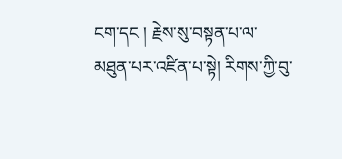ངག་དང ། རྗེས་སུ་བསྟན་པ་ལ་མཐུན་པར་འཛིན་པ་སྟེ། རིགས་ཀྱི་བུ་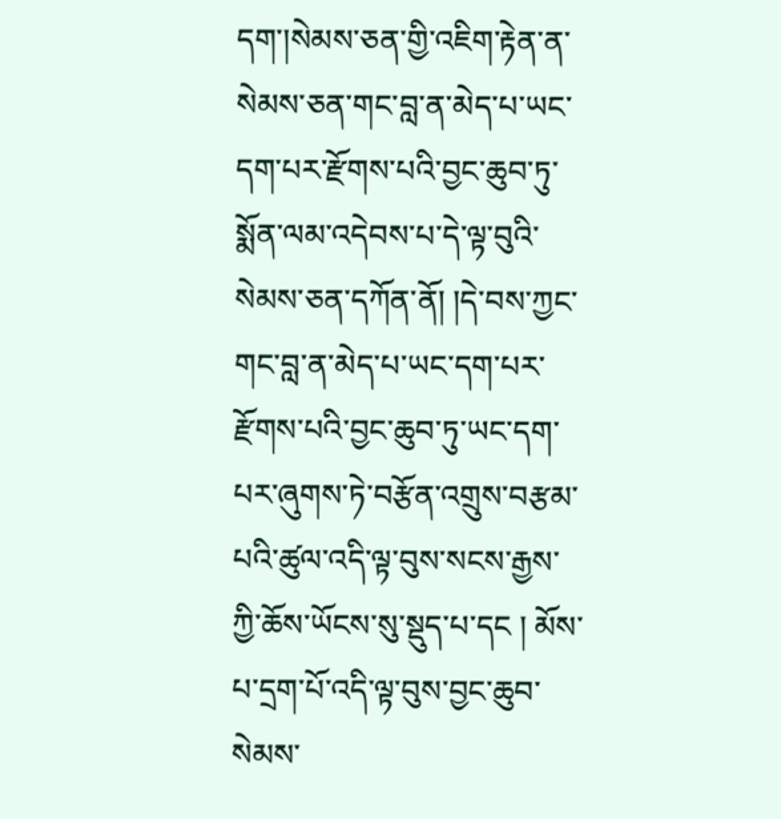དག་།སེམས་ཅན་གྱི་འཇིག་རྟེན་ན་སེམས་ཅན་གང་བླ་ན་མེད་པ་ཡང་དག་པར་རྫོགས་པའི་བྱང་ཆུབ་ཏུ་སྨོན་ལམ་འདེབས་པ་དེ་ལྟ་བུའི་སེམས་ཅན་དཀོན་ནོ། །དེ་བས་ཀྱང་གང་བླ་ན་མེད་པ་ཡང་དག་པར་རྫོགས་པའི་བྱང་ཆུབ་ཏུ་ཡང་དག་པར་ཞུགས་ཏེ་བརྩོན་འགྲུས་བརྩམ་པའི་ཚུལ་འདི་ལྟ་བུས་སངས་རྒྱས་ཀྱི་ཆོས་ཡོངས་སུ་སྡུད་པ་དང ། མོས་པ་དྲག་པོ་འདི་ལྟ་བུས་བྱང་ཆུབ་སེམས་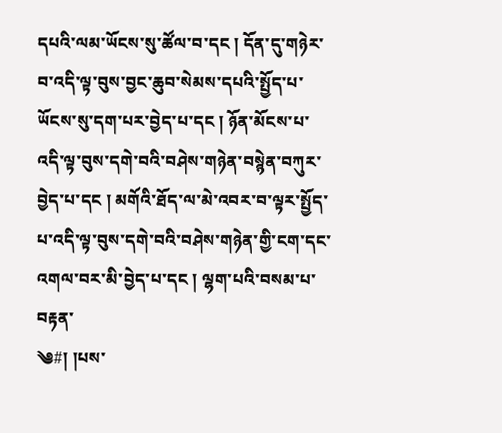དཔའི་ལམ་ཡོངས་སུ་ཚོལ་བ་དང ། དོན་དུ་གཉེར་བ་འདི་ལྟ་བུས་བྱང་ཆུབ་སེམས་དཔའི་སྤྱོད་པ་ཡོངས་སུ་དག་པར་བྱེད་པ་དང ། ཉོན་མོངས་པ་འདི་ལྟ་བུས་དགེ་བའི་བཤེས་གཉེན་བསྙེན་བཀུར་བྱེད་པ་དང ། མགོའི་ཐོད་ལ་མེ་འབར་བ་ལྟར་སྤྱོད་པ་འདི་ལྟ་བུས་དགེ་བའི་བཤེས་གཉེན་གྱི་ངག་དང་འགལ་བར་མི་བྱེད་པ་དང ། ལྷག་པའི་བསམ་པ་བརྟན་
༄#། །པས་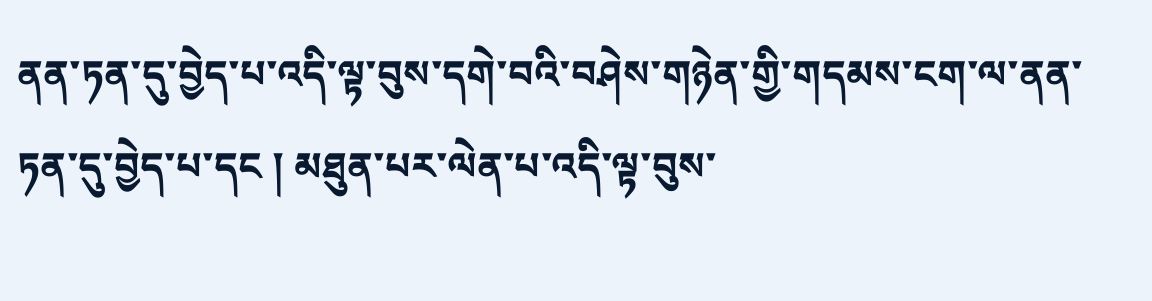ནན་ཏན་དུ་བྱེད་པ་འདི་ལྟ་བུས་དགེ་བའི་བཤེས་གཉེན་གྱི་གདམས་ངག་ལ་ནན་ཏན་དུ་བྱེད་པ་དང ། མཐུན་པར་ལེན་པ་འདི་ལྟ་བུས་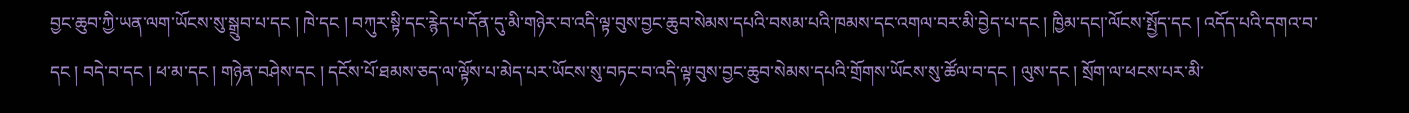བྱང་ཆུབ་ཀྱི་ཡན་ལག་ཡོངས་སུ་སྒྲུབ་པ་དང ། ཁེ་དང ། བཀུར་སྟི་དང་རྙེད་པ་དོན་དུ་མི་གཉེར་བ་འདི་ལྟ་བུས་བྱང་ཆུབ་སེམས་དཔའི་བསམ་པའི་ཁམས་དང་འགལ་བར་མི་བྱེད་པ་དང ། ཁྱིམ་དང།་ལོངས་སྤྱོད་དང ། འདོད་པའི་དགའ་བ་དང ། བདེ་བ་དང ། ཕ་མ་དང ། གཉེན་བཤེས་དང ། དངོས་པོ་ཐམས་ཅད་ལ་ལྟོས་པ་མེད་པར་ཡོངས་སུ་བཏང་བ་འདི་ལྟ་བུས་བྱང་ཆུབ་སེམས་དཔའི་གྲོགས་ཡོངས་སུ་ཚོལ་བ་དང ། ལུས་དང ། སྲོག་ལ་ཕངས་པར་མི་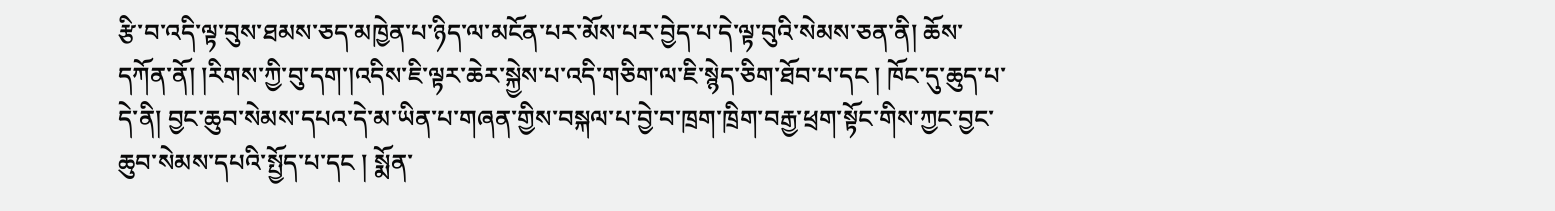རྩི་བ་འདི་ལྟ་བུས་ཐམས་ཅད་མཁྱེན་པ་ཉིད་ལ་མངོན་པར་མོས་པར་བྱེད་པ་དེ་ལྟ་བུའི་སེམས་ཅན་ནི། ཆོས་དཀོན་ནོ། །རིགས་ཀྱི་བུ་དག་།འདིས་ཇི་ལྟར་ཆེར་སྐྱེས་པ་འདི་གཅིག་ལ་ཇི་སྙེད་ཅིག་ཐོབ་པ་དང ། ཁོང་དུ་ཆུད་པ་དེ་ནི། བྱང་ཆུབ་སེམས་དཔའ་དེ་མ་ཡིན་པ་གཞན་གྱིས་བསྐལ་པ་བྱེ་བ་ཁྲག་ཁྲིག་བརྒྱ་ཕྲག་སྟོང་གིས་ཀྱང་བྱང་ཆུབ་སེམས་དཔའི་སྤྱོད་པ་དང ། སྨོན་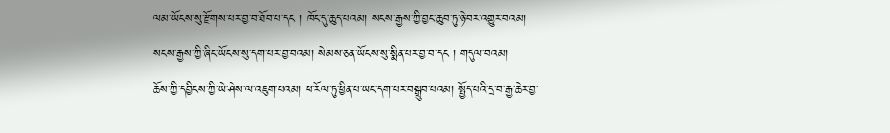ལམ་ཡོངས་སུ་རྫོགས་པར་བྱ་བ་ཐོབ་པ་དང ། ཁོང་དུ་ཆུད་པའམ། སངས་རྒྱས་ཀྱི་བྱང་ཆུབ་ཏུ་ཉེ་བར་འགྱུར་བའམ། སངས་རྒྱས་ཀྱི་ཞིང་ཡོངས་སུ་དག་པར་བྱ་བའམ། སེམས་ཅན་ཡོངས་སུ་སྨིན་པར་བྱ་བ་དང ། གདུལ་བའམ།
ཆོས་ཀྱི་དབྱིངས་ཀྱི་ཡེ་ཤེས་ལ་འཇུག་པའམ། ཕ་རོལ་ཏུ་ཕྱིན་པ་ཡང་དག་པར་བསྒྲུབ་པའམ། སྤྱོད་པའི་དྲ་བ་རྒྱ་ཆེར་བྱ་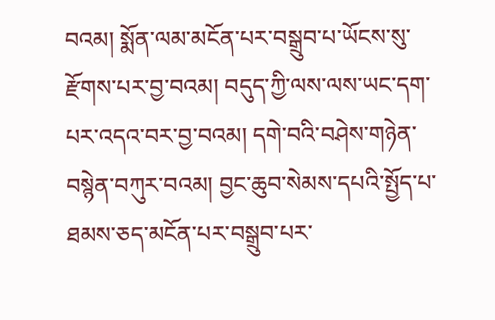བའམ། སྨོན་ལམ་མངོན་པར་བསྒྲུབ་པ་ཡོངས་སུ་རྫོགས་པར་བྱ་བའམ། བདུད་ཀྱི་ལས་ལས་ཡང་དག་པར་འདའ་བར་བྱ་བའམ། དགེ་བའི་བཤེས་གཉེན་བསྙེན་བཀུར་བའམ། བྱང་ཆུབ་སེམས་དཔའི་སྤྱོད་པ་ཐམས་ཅད་མངོན་པར་བསྒྲུབ་པར་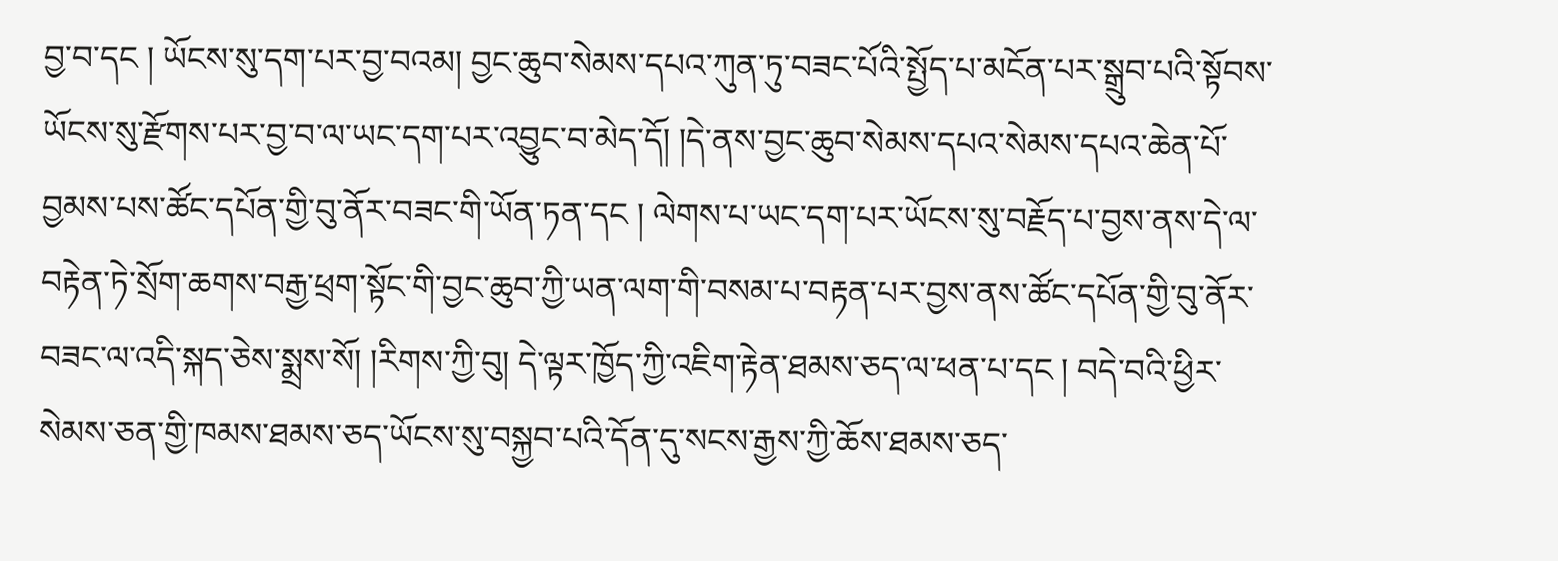བྱ་བ་དང ། ཡོངས་སུ་དག་པར་བྱ་བའམ། བྱང་ཆུབ་སེམས་དཔའ་ཀུན་ཏུ་བཟང་པོའི་སྤྱོད་པ་མངོན་པར་སྒྲུབ་པའི་སྟོབས་ཡོངས་སུ་རྫོགས་པར་བྱ་བ་ལ་ཡང་དག་པར་འབྱུང་བ་མེད་དོ། །དེ་ནས་བྱང་ཆུབ་སེམས་དཔའ་སེམས་དཔའ་ཆེན་པོ་བྱམས་པས་ཚོང་དཔོན་གྱི་བུ་ནོར་བཟང་གི་ཡོན་ཏན་དང ། ལེགས་པ་ཡང་དག་པར་ཡོངས་སུ་བརྗོད་པ་བྱས་ནས་དེ་ལ་བརྟེན་ཏེ་སྲོག་ཆགས་བརྒྱ་ཕྲག་སྟོང་གི་བྱང་ཆུབ་ཀྱི་ཡན་ལག་གི་བསམ་པ་བརྟན་པར་བྱས་ནས་ཚོང་དཔོན་གྱི་བུ་ནོར་བཟང་ལ་འདི་སྐད་ཅེས་སྨྲས་སོ། །རིགས་ཀྱི་བུ། དེ་ལྟར་ཁྱོད་ཀྱི་འཇིག་རྟེན་ཐམས་ཅད་ལ་ཕན་པ་དང ། བདེ་བའི་ཕྱིར་སེམས་ཅན་གྱི་ཁམས་ཐམས་ཅད་ཡོངས་སུ་བསྐྱབ་པའི་དོན་དུ་སངས་རྒྱས་ཀྱི་ཆོས་ཐམས་ཅད་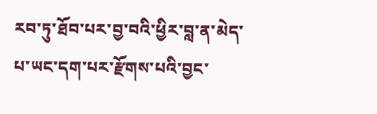རབ་ཏུ་ཐོབ་པར་བྱ་བའི་ཕྱིར་བླ་ན་མེད་པ་ཡང་དག་པར་རྫོགས་པའི་བྱང་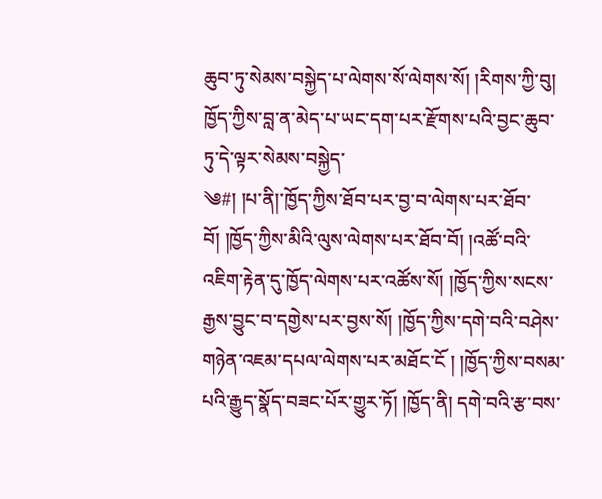ཆུབ་ཏུ་སེམས་བསྐྱེད་པ་ལེགས་སོ་ལེགས་སོ། །རིགས་ཀྱི་བུ། ཁྱོད་ཀྱིས་བླ་ན་མེད་པ་ཡང་དག་པར་རྫོགས་པའི་བྱང་ཆུབ་ཏུ་དེ་ལྟར་སེམས་བསྐྱེད་
༄#། །པ་ནི།་ཁྱོད་ཀྱིས་ཐོབ་པར་བྱ་བ་ལེགས་པར་ཐོབ་བོ། །ཁྱོད་ཀྱིས་མིའི་ལུས་ལེགས་པར་ཐོབ་བོ། །འཚོ་བའི་འཇིག་རྟེན་དུ་ཁྱོད་ལེགས་པར་འཚོས་སོ། །ཁྱོད་ཀྱིས་སངས་རྒྱས་བྱུང་བ་དགྱེས་པར་བྱས་སོ། །ཁྱོད་ཀྱིས་དགེ་བའི་བཤེས་གཉེན་འཇམ་དཔལ་ལེགས་པར་མཐོང་ངོ ། །ཁྱོད་ཀྱིས་བསམ་པའི་རྒྱུད་སྣོད་བཟང་པོར་གྱུར་ཏོ། །ཁྱོད་ནི། དགེ་བའི་རྩ་བས་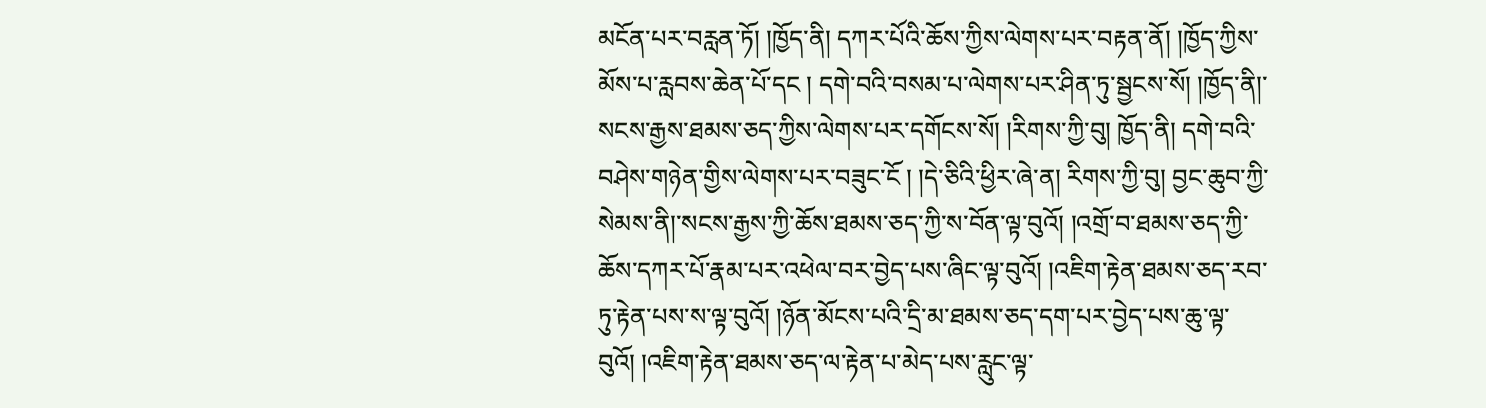མངོན་པར་བརླན་ཏོ། །ཁྱོད་ནི། དཀར་པོའི་ཆོས་ཀྱིས་ལེགས་པར་བརྟན་ནོ། །ཁྱོད་ཀྱིས་མོས་པ་རླབས་ཆེན་པོ་དང ། དགེ་བའི་བསམ་པ་ལེགས་པར་ཤིན་ཏུ་སྦྱངས་སོ། །ཁྱོད་ནི།་སངས་རྒྱས་ཐམས་ཅད་ཀྱིས་ལེགས་པར་དགོངས་སོ། །རིགས་ཀྱི་བུ། ཁྱོད་ནི། དགེ་བའི་བཤེས་གཉེན་གྱིས་ལེགས་པར་བཟུང་ངོ ། །དེ་ཅིའི་ཕྱིར་ཞེ་ན། རིགས་ཀྱི་བུ། བྱང་ཆུབ་ཀྱི་སེམས་ནི།་སངས་རྒྱས་ཀྱི་ཆོས་ཐམས་ཅད་ཀྱི་ས་བོན་ལྟ་བུའོ། །འགྲོ་བ་ཐམས་ཅད་ཀྱི་ཆོས་དཀར་པོ་རྣམ་པར་འཕེལ་བར་བྱེད་པས་ཞིང་ལྟ་བུའོ། །འཇིག་རྟེན་ཐམས་ཅད་རབ་ཏུ་རྟེན་པས་ས་ལྟ་བུའོ། །ཉོན་མོངས་པའི་དྲི་མ་ཐམས་ཅད་དག་པར་བྱེད་པས་ཆུ་ལྟ་བུའོ། །འཇིག་རྟེན་ཐམས་ཅད་ལ་རྟེན་པ་མེད་པས་རླུང་ལྟ་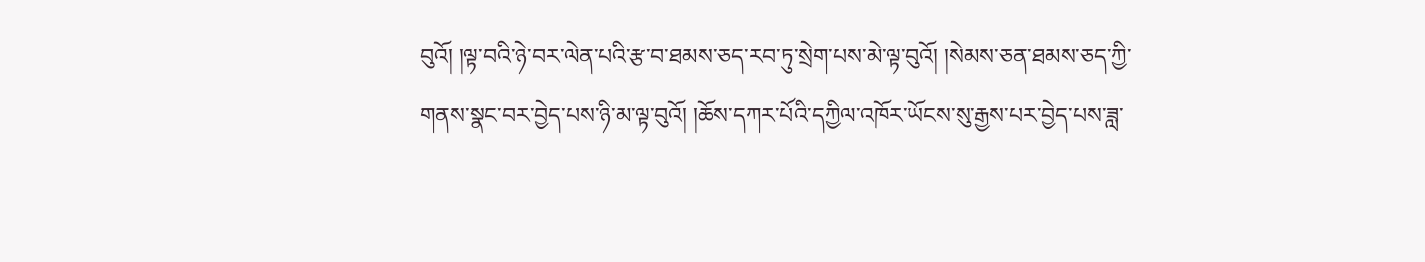བུའོ། །ལྟ་བའི་ཉེ་བར་ལེན་པའི་རྩ་བ་ཐམས་ཅད་རབ་ཏུ་སྲེག་པས་མེ་ལྟ་བུའོ། །སེམས་ཅན་ཐམས་ཅད་ཀྱི་གནས་སྣང་བར་བྱེད་པས་ཉི་མ་ལྟ་བུའོ། །ཆོས་དཀར་པོའི་དཀྱིལ་འཁོར་ཡོངས་སུ་རྒྱས་པར་བྱེད་པས་ཟླ་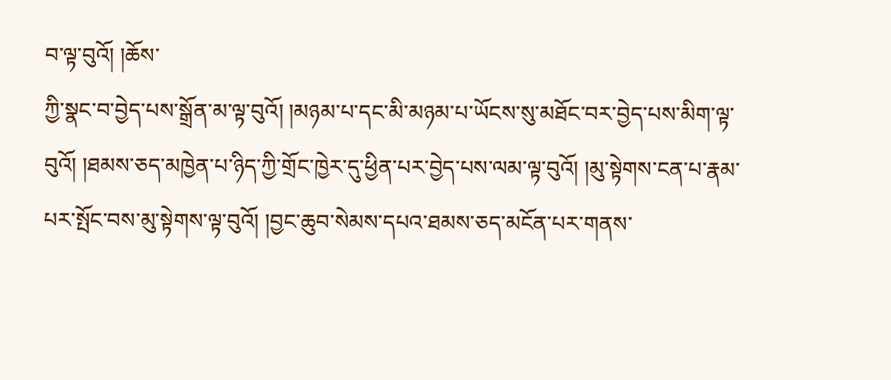བ་ལྟ་བུའོ། །ཆོས་
ཀྱི་སྣང་བ་བྱེད་པས་སྒྲོན་མ་ལྟ་བུའོ། །མཉམ་པ་དང་མི་མཉམ་པ་ཡོངས་སུ་མཐོང་བར་བྱེད་པས་མིག་ལྟ་བུའོ། །ཐམས་ཅད་མཁྱེན་པ་ཉིད་ཀྱི་གྲོང་ཁྱེར་དུ་ཕྱིན་པར་བྱེད་པས་ལམ་ལྟ་བུའོ། །མུ་སྟེགས་ངན་པ་རྣམ་པར་སྤོང་བས་མུ་སྟེགས་ལྟ་བུའོ། །བྱང་ཆུབ་སེམས་དཔའ་ཐམས་ཅད་མངོན་པར་གནས་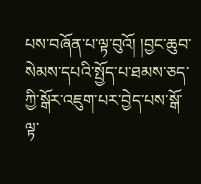པས་བཞོན་པ་ལྟ་བུའོ། །བྱང་ཆུབ་སེམས་དཔའི་སྤྱོད་པ་ཐམས་ཅད་ཀྱི་སྒོར་འཇུག་པར་བྱེད་པས་སྒོ་ལྟ་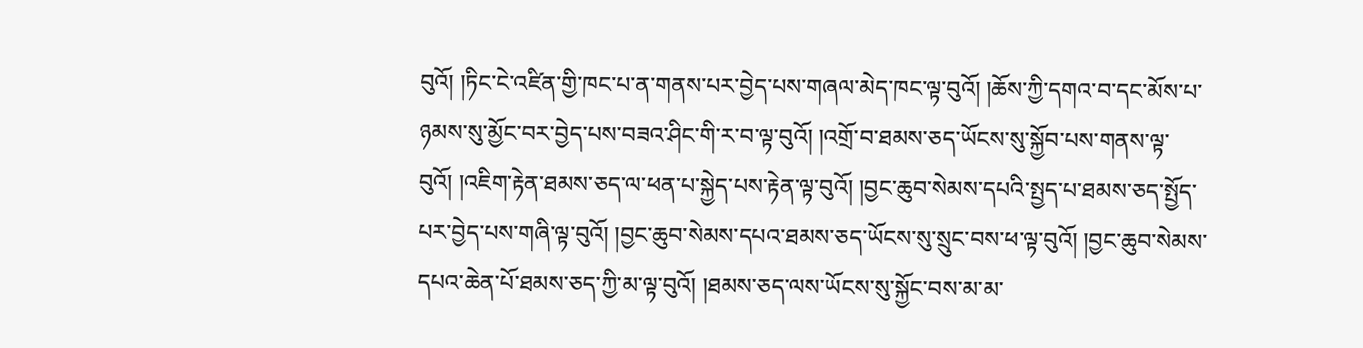བུའོ། །ཏིང་ངེ་འཛིན་གྱི་ཁང་པ་ན་གནས་པར་བྱེད་པས་གཞལ་མེད་ཁང་ལྟ་བུའོ། །ཆོས་ཀྱི་དགའ་བ་དང་མོས་པ་ཉམས་སུ་མྱོང་བར་བྱེད་པས་བཟའ་ཤིང་གི་ར་བ་ལྟ་བུའོ། །འགྲོ་བ་ཐམས་ཅད་ཡོངས་སུ་སྐྱོབ་པས་གནས་ལྟ་བུའོ། །འཇིག་རྟེན་ཐམས་ཅད་ལ་ཕན་པ་སྐྱེད་པས་རྟེན་ལྟ་བུའོ། །བྱང་ཆུབ་སེམས་དཔའི་སྤྱད་པ་ཐམས་ཅད་སྤྱོད་པར་བྱེད་པས་གཞི་ལྟ་བུའོ། །བྱང་ཆུབ་སེམས་དཔའ་ཐམས་ཅད་ཡོངས་སུ་སྲུང་བས་ཕ་ལྟ་བུའོ། །བྱང་ཆུབ་སེམས་དཔའ་ཆེན་པོ་ཐམས་ཅད་ཀྱི་མ་ལྟ་བུའོ། །ཐམས་ཅད་ལས་ཡོངས་སུ་སྐྱོང་བས་མ་མ་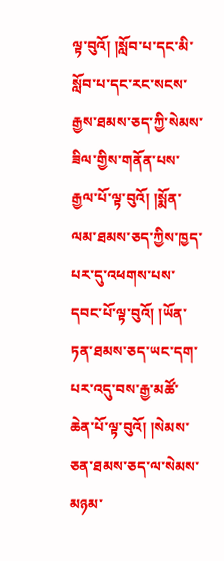ལྟ་བུའོ། །སློབ་པ་དང་མི་སློབ་པ་དང་རང་སངས་རྒྱས་ཐམས་ཅད་ཀྱི་སེམས་ཟིལ་གྱིས་གནོན་པས་རྒྱལ་པོ་ལྟ་བུའོ། །སྨོན་ལམ་ཐམས་ཅད་ཀྱིས་ཁྱད་པར་དུ་འཕགས་པས་དབང་པོ་ལྟ་བུའོ། །ཡོན་ཏན་ཐམས་ཅད་ཡང་དག་པར་འདུ་བས་རྒྱ་མཚོ་ཆེན་པོ་ལྟ་བུའོ། །སེམས་ཅན་ཐམས་ཅད་ལ་སེམས་མཉམ་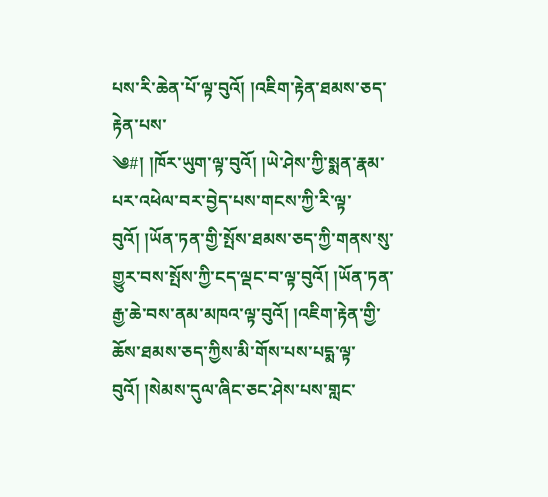པས་རི་ཆེན་པོ་ལྟ་བུའོ། །འཇིག་རྟེན་ཐམས་ཅད་རྟེན་པས་
༄#། །ཁོར་ཡུག་ལྟ་བུའོ། །ཡེ་ཤེས་ཀྱི་སྨན་རྣམ་པར་འཕེལ་བར་བྱེད་པས་གངས་ཀྱི་རི་ལྟ་བུའོ། །ཡོན་ཏན་གྱི་སྤོས་ཐམས་ཅད་ཀྱི་གནས་སུ་གྱུར་བས་སྤོས་ཀྱི་ངད་ལྡང་བ་ལྟ་བུའོ། །ཡོན་ཏན་རྒྱ་ཆེ་བས་ནམ་མཁའ་ལྟ་བུའོ། །འཇིག་རྟེན་གྱི་ཆོས་ཐམས་ཅད་ཀྱིས་མི་གོས་པས་པདྨ་ལྟ་བུའོ། །སེམས་དུལ་ཞིང་ཅང་ཤེས་པས་གླང་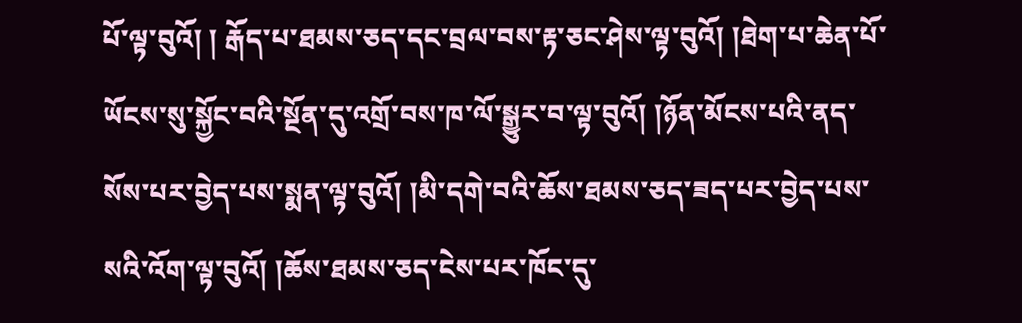པོ་ལྟ་བུའོ། ། རྒོད་པ་ཐམས་ཅད་དང་བྲལ་བས་རྟ་ཅང་ཤེས་ལྟ་བུའོ། །ཐེག་པ་ཆེན་པོ་ཡོངས་སུ་སྐྱོང་བའི་སྔོན་དུ་འགྲོ་བས་ཁ་ལོ་སྒྱུར་བ་ལྟ་བུའོ། །ཉོན་མོངས་པའི་ནད་སོས་པར་བྱེད་པས་སྨན་ལྟ་བུའོ། །མི་དགེ་བའི་ཆོས་ཐམས་ཅད་ཟད་པར་བྱེད་པས་སའི་འོག་ལྟ་བུའོ། །ཆོས་ཐམས་ཅད་ངེས་པར་ཁོང་དུ་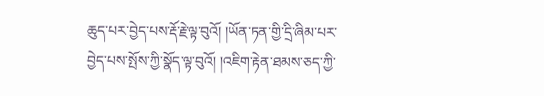ཆུད་པར་བྱེད་པས་རྡོ་རྗེ་ལྟ་བུའོ། །ཡོན་ཏན་གྱི་དྲི་ཞིམ་པར་བྱེད་པས་སྤོས་ཀྱི་སྣོད་ལྟ་བུའོ། །འཇིག་རྟེན་ཐམས་ཅད་ཀྱི་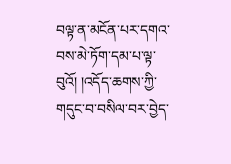བལྟ་ན་མངོན་པར་དགའ་བས་མེ་ཏོག་དམ་པ་ལྟ་བུའོ། །འདོད་ཆགས་ཀྱི་གདུང་བ་བསིལ་བར་བྱེད་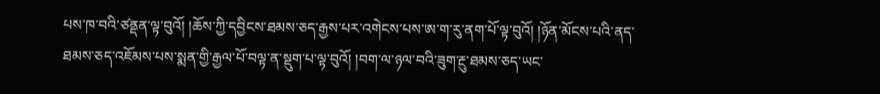པས་ཁ་བའི་ཙནྡན་ལྟ་བུའོ། །ཆོས་ཀྱི་དབྱིངས་ཐམས་ཅད་རྒྱས་པར་འགེངས་པས་ཨ་ག་རུ་ནག་པོ་ལྟ་བུའོ། །ཉོན་མོངས་པའི་ནད་ཐམས་ཅད་འཇོམས་པས་སྨན་གྱི་རྒྱལ་པོ་བལྟ་ན་སྡུག་པ་ལྟ་བུའོ། །བག་ལ་ཉལ་བའི་ཟུག་རྔུ་ཐམས་ཅད་ཡང་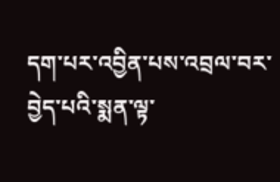དག་པར་འབྱིན་པས་འབྲལ་བར་བྱེད་པའི་སྨན་ལྟ་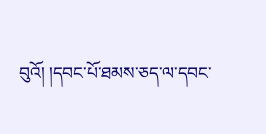བུའོ། །དབང་པོ་ཐམས་ཅད་ལ་དབང་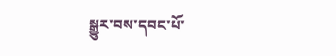སྒྱུར་བས་དབང་པོ་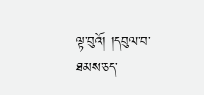ལྟ་བུའོ། །དབུལ་བ་ཐམས་ཅད་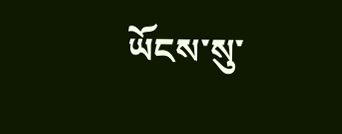ཡོངས་སུ་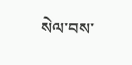སེལ་བས་